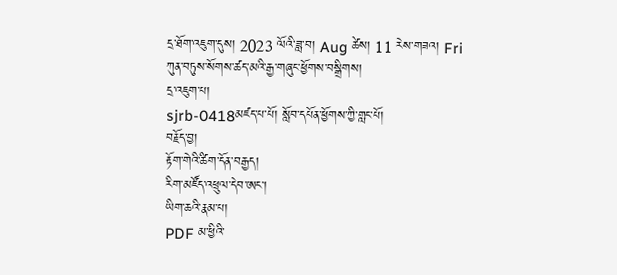དྲ་ཐོག་འཇུག་དུས། 2023 ལོའི་ཟླ་བ། Aug ཚེས། 11 རེས་གཟའ། Fri
ཀུན་བཏུས་སོགས་ཚད་མའི་རྒྱ་གཞུང་ཕྱོགས་བསྒྲིགས།
དྲ་འཇུག་པ།
sjrb-0418མཛད་པ་པོ། སློབ་དཔོན་ཕྱོགས་ཀྱི་གླང་པོ།
བརྗོད་བྱ།
རྟོག་གེའི་ཚིག་དོན་བརྒྱད།
རིག་མཛོད་འཕྲུལ་དེབ་ཨང་།
ཡིག་ཆའི་རྣམ་པ།
PDF མ་ཕྱིའི་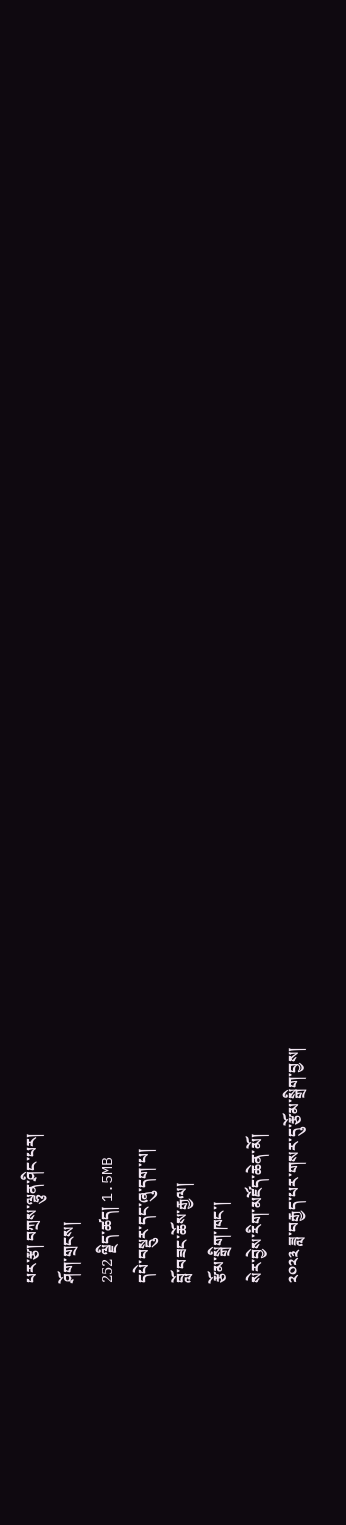པར་རྩ། བཀྲས་ལྷུན་ཤིང་པར།
ཤོག་གྲངས།
252 ལྗིད་ཚད། 1.5MB
དཔེ་བསྡུར་དང་ཞུ་དག་པ།
བློ་བཟང་ཆོས་རྒྱལ།
རྩོམ་སྒྲིག་ཁང་།
སེར་བྱེས་རིག་མཛོད་ཆེན་མོ།
༢༠༢༣ ཟླ་བརྒྱད་པར་གསར་དུ་རྩོམ་སྒྲིག་བྱས།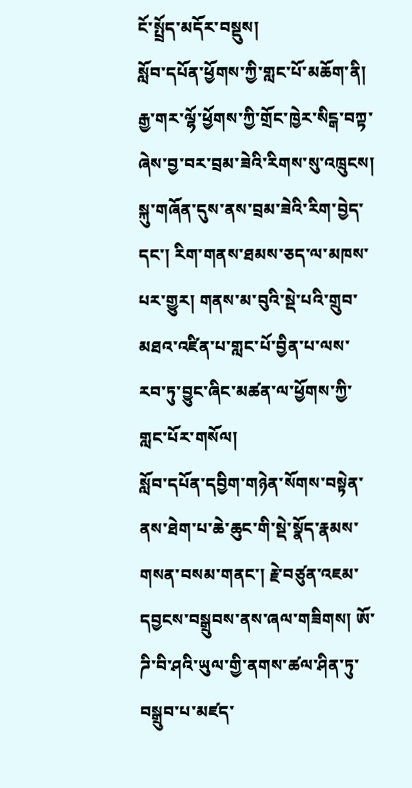ངོ་སྤྲོད་མདོར་བསྡུས།
སློབ་དཔོན་ཕྱོགས་ཀྱི་གླང་པོ་མཆོག་ནི། རྒྱ་གར་ལྷོ་ཕྱོགས་ཀྱི་གྲོང་ཁྱེར་སིངྒ་བཀྟ་ཞེས་བྱ་བར་བྲམ་ཟེའི་རིགས་སུ་འཁྲུངས། སྐུ་གཞོན་དུས་ནས་བྲམ་ཟེའི་རིག་བྱེད་དང་། རིག་གནས་ཐམས་ཅད་ལ་མཁས་པར་གྱུར། གནས་མ་བུའི་སྡེ་པའི་གྲུབ་མཐའ་འཛིན་པ་གླང་པོ་བྱིན་པ་ལས་རབ་ཏུ་བྱུང་ཞིང་མཚན་ལ་ཕྱོགས་ཀྱི་གླང་པོར་གསོལ།
སློབ་དཔོན་དབྱིག་གཉེན་སོགས་བསྟེན་ནས་ཐེག་པ་ཆེ་ཆུང་གི་སྡེ་སྣོད་རྣམས་གསན་བསམ་གནང་། རྗེ་བཙུན་འཇམ་དབྱངས་བསྒྲུབས་ནས་ཞལ་གཟིགས། ཨོ་ཌི་བི་ཤའི་ཡུལ་གྱི་ནགས་ཚལ་ཤིན་ཏུ་བསྒྲུབ་པ་མཛད་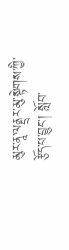མུར་ནཱ་ལནྡྲར་མུ་སྟེགས་ཀྱི་རྩོད་པ་བྱུང་། སློབ་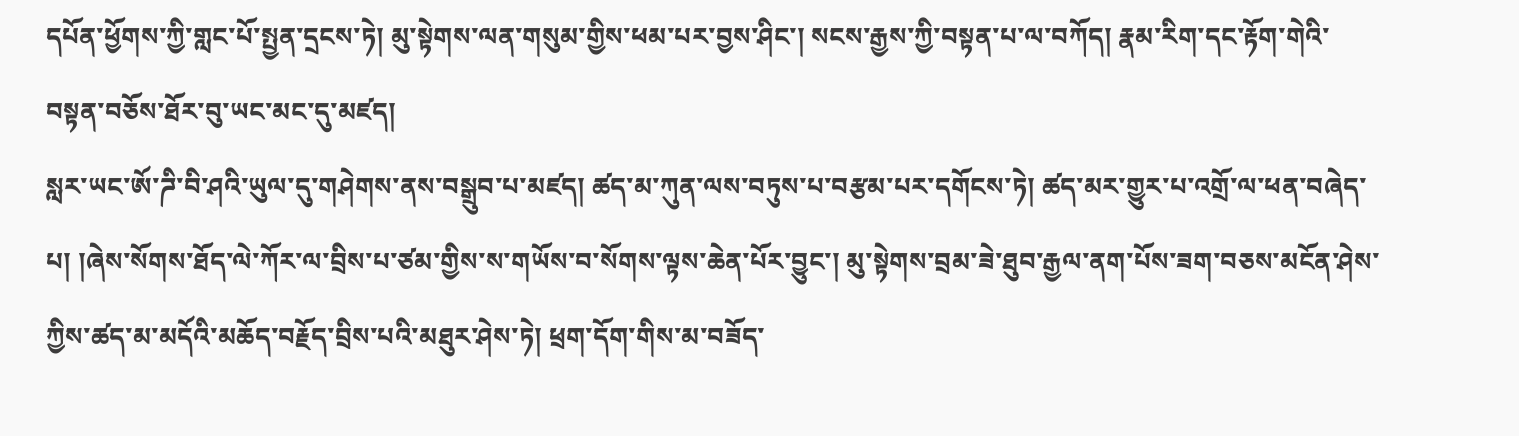དཔོན་ཕྱོགས་ཀྱི་གླང་པོ་སྤྱན་དྲངས་ཏེ། མུ་སྟེགས་ལན་གསུམ་གྱིས་ཕམ་པར་བྱས་ཤིང་། སངས་རྒྱས་ཀྱི་བསྟན་པ་ལ་བཀོད། རྣམ་རིག་དང་རྟོག་གེའི་བསྟན་བཅོས་ཐོར་བུ་ཡང་མང་དུ་མཛད།
སླར་ཡང་ཨོ་ཌི་བི་ཤའི་ཡུལ་དུ་གཤེགས་ནས་བསྒྲུབ་པ་མཛད། ཚད་མ་ཀུན་ལས་བཏུས་པ་བརྩམ་པར་དགོངས་ཏེ། ཚད་མར་གྱུར་པ་འགྲོ་ལ་ཕན་བཞེད་པ། །ཞེས་སོགས་ཐོད་ལེ་ཀོར་ལ་བྲིས་པ་ཙམ་གྱིས་ས་གཡོས་བ་སོགས་ལྟས་ཆེན་པོར་བྱུང་། མུ་སྟེགས་བྲམ་ཟེ་ཐུབ་རྒྱལ་ནག་པོས་ཟག་བཅས་མངོན་ཤེས་ཀྱིས་ཚད་མ་མདོའི་མཆོད་བརྗོད་བྲིས་པའི་མཐུར་ཤེས་ཏེ། ཕྲག་དོག་གིས་མ་བཟོད་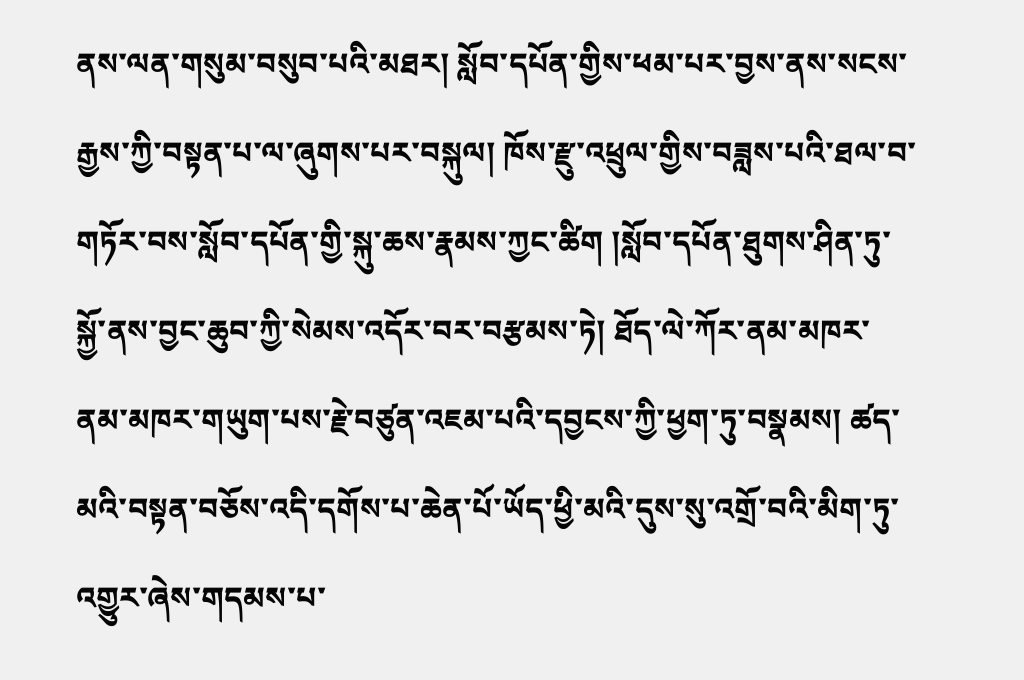ནས་ལན་གསུམ་བསུབ་པའི་མཐར། སློབ་དཔོན་གྱིས་ཕམ་པར་བྱས་ནས་སངས་རྒྱས་ཀྱི་བསྟན་པ་ལ་ཞུགས་པར་བསྐུལ། ཁོས་རྫུ་འཕྲུལ་གྱིས་བཟླས་པའི་ཐལ་བ་གཏོར་བས་སློབ་དཔོན་གྱི་སྐུ་ཆས་རྣམས་ཀྱང་ཚིག །སློབ་དཔོན་ཐུགས་ཤིན་ཏུ་སྐྱོ་ནས་བྱང་ཆུབ་ཀྱི་སེམས་འདོར་བར་བརྩམས་ཏེ། ཐོད་ལེ་ཀོར་ནམ་མཁར་ནམ་མཁར་གཡུག་པས་རྗེ་བཙུན་འཇམ་པའི་དབྱངས་ཀྱི་ཕྱག་ཏུ་བསྣམས། ཚད་མའི་བསྟན་བཅོས་འདི་དགོས་པ་ཆེན་པོ་ཡོད་ཕྱི་མའི་དུས་སུ་འགྲོ་བའི་མིག་ཏུ་འགྱུར་ཞེས་གདམས་པ་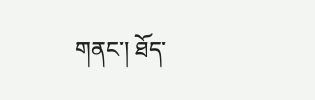གནང་། ཐོད་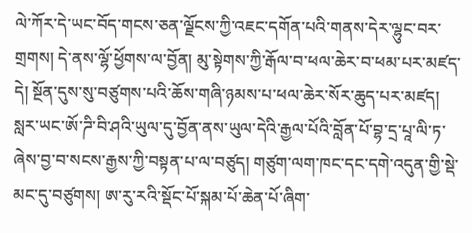ལེ་ཀོར་དེ་ཡང་བོད་གངས་ཅན་ལྗོངས་ཀྱི་འཇང་དགོན་པའི་གནས་དེར་ལྷུང་བར་གྲགས། དེ་ནས་ལྷོ་ཕྱོགས་ལ་བྱོན། མུ་སྟེགས་ཀྱི་རྒོལ་བ་ཕལ་ཆེར་བ་ཕམ་པར་མཛད་དེ། སྔོན་དུས་སུ་བཙུགས་པའི་ཆོས་གཞི་ཉམས་པ་ཕལ་ཆེར་སོར་ཆུད་པར་མཛད།
སླར་ཡང་ཨོ་ཌི་བི་ཤའི་ཡུལ་དུ་བྱོན་ནས་ཡུལ་དེའི་རྒྱལ་པོའི་བློན་པོ་བྷ་དྲ་པཱ་ལི་ཏ་ཞེས་བྱ་བ་སངས་རྒྱས་ཀྱི་བསྟན་པ་ལ་བཙུད། གཙུག་ལག་ཁང་དང་དགེ་འདུན་གྱི་སྡེ་མང་དུ་བཙུགས། ཨ་རུ་རའི་སྡོང་པོ་སྐམ་པོ་ཆེན་པོ་ཞིག་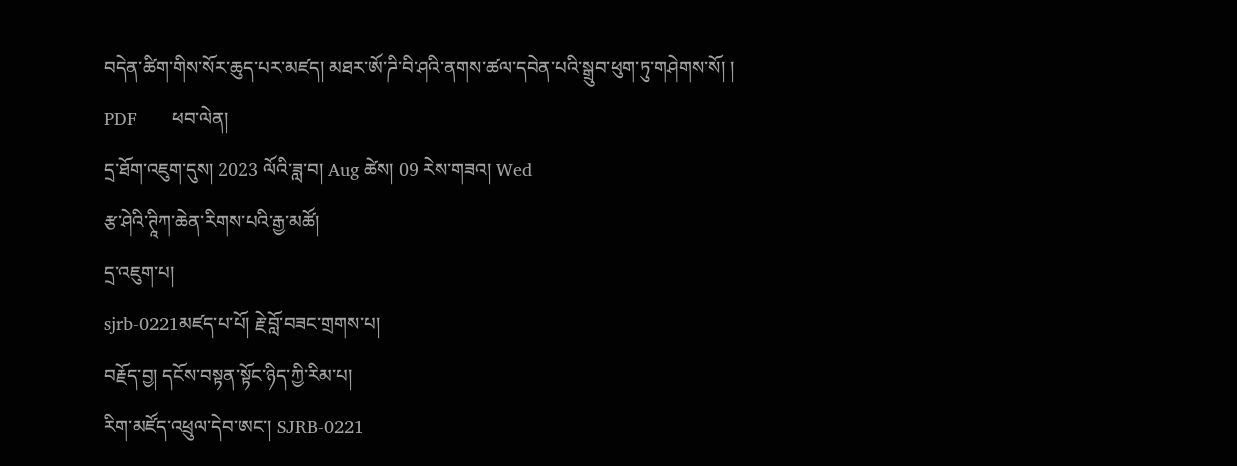བདེན་ཚིག་གིས་སོར་ཆུད་པར་མཛད། མཐར་ཨོ་ཌི་བི་ཤའི་ནགས་ཚལ་དབེན་པའི་སྒྲུབ་ཕུག་ཏུ་གཤེགས་སོ། །
PDF       ཕབ་ལེན།
དྲ་ཐོག་འཇུག་དུས། 2023 ལོའི་ཟླ་བ། Aug ཚེས། 09 རེས་གཟའ། Wed
རྩ་ཤེའི་ཊཱིཀ་ཆེན་རིགས་པའི་རྒྱ་མཚོ།
དྲ་འཇུག་པ།
sjrb-0221མཛད་པ་པོ། རྗེ་བློ་བཟང་གྲགས་པ།
བརྗོད་བྱ། དངོས་བསྟན་སྟོང་ཉིད་ཀྱི་རིམ་པ།
རིག་མཛོད་འཕྲུལ་དེབ་ཨང་། SJRB-0221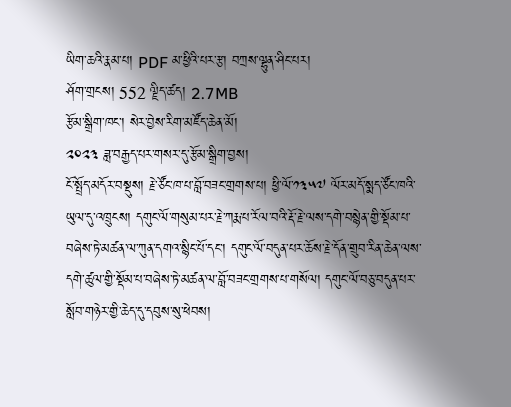ཡིག་ཆའི་རྣམ་པ། PDF མ་ཕྱིའི་པར་རྩ། བཀྲས་ལྷུན་ཤིང་པར།
ཤོག་གྲངས། 552 ལྗིད་ཚད། 2.7MB
རྩོམ་སྒྲིག་ཁང་། སེར་བྱེས་རིག་མཛོད་ཆེན་མོ།
༢༠༢༣ ཟླ་བརྒྱད་པར་གསར་དུ་རྩོམ་སྒྲིག་བྱས།
ངོ་སྤྲོད་མདོར་བསྡུས། རྗེ་ཙོང་ཁ་པ་བློ་བཟང་གྲགས་པ། ཕྱི་ལོ་༡༣༥༧ ལོར་མདོ་སྨད་ཙོང་ཁའི་ཡུལ་དུ་འཁྲུངས། དགུང་ལོ་གསུམ་པར་རྗེ་ཀརྨ་པ་རོལ་བའི་རྡོ་རྗེ་ལས་དགེ་བསྙེན་གྱི་སྡོམ་པ་བཞེས་ཏེ་མཚན་ལ་ཀུན་དགའ་སྙིང་པོ་དང་། དགུང་ལོ་བདུན་པར་ཆོས་རྗེ་དོན་གྲུབ་རིན་ཆེན་ལས་དགེ་ཚུལ་གྱི་སྡོམ་པ་བཞེས་ཏེ་མཚན་ལ་བློ་བཟང་གྲགས་པ་གསོལ། དགུང་ལོ་བཅུ་བདུན་པར་སློབ་གཉེར་གྱི་ཆེད་དུ་དབུས་སུ་ཕེབས།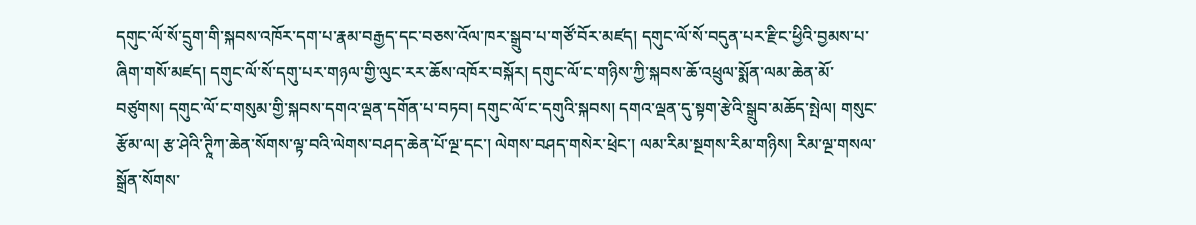དགུང་ལོ་སོ་དྲུག་གི་སྐབས་འཁོར་དག་པ་རྣམ་བརྒྱད་དང་བཅས་འོལ་ཁར་སྒྲུབ་པ་གཙོ་བོར་མཛད། དགུང་ལོ་སོ་བདུན་པར་རྫིང་ཕྱིའི་བྱམས་པ་ཞིག་གསོ་མཛད། དགུང་ལོ་སོ་དགུ་པར་གཉལ་གྱི་ལུང་རར་ཆོས་འཁོར་བསྐོར། དགུང་ལོ་ང་གཉིས་ཀྱི་སྐབས་ཆོ་འཕྲུལ་སྨོན་ལམ་ཆེན་མོ་བཙུགས། དགུང་ལོ་ང་གསུམ་གྱི་སྐབས་དགའ་ལྡན་དགོན་པ་བཏབ། དགུང་ལོ་ང་དགུའི་སྐབས། དགའ་ལྡན་དུ་སྟག་རྩེའི་སྒྲུབ་མཆོད་སྤེལ། གསུང་རྩོམ་ལ། རྩ་ཤེའི་ཊཱིཀ་ཆེན་སོགས་ལྟ་བའི་ལེགས་བཤད་ཆེན་པོ་ལྔ་དང་། ལེགས་བཤད་གསེར་ཕྲེང་། ལམ་རིམ་སྔགས་རིམ་གཉིས། རིམ་ལྔ་གསལ་སྒྲོན་སོགས་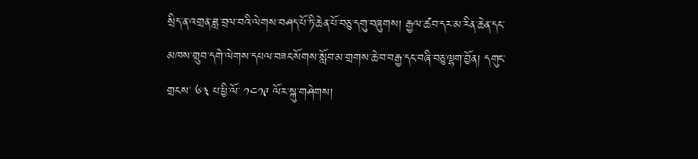སྲིད་ན་འགྲན་ཟླ་བྲལ་བའི་ལེགས་བཤད་པོ་ཏི་ཆེན་པོ་བཅུ་དགུ་བཞུགས། རྒྱལ་ཚབ་དར་མ་རིན་ཆེན་དང་མཁས་གྲུབ་དགེ་ལེགས་དཔལ་བཟང་སོགས་སློབ་མ་གྲགས་ཆེ་བ་བརྒྱ་དང་བཞི་བཅུ་ལྷག་བྱོན། དགུང་གྲངས་ ༦༣ པ་ཕྱི་ལོ་ ༡༤༡༩ ལོར་སྐུ་གཤེགས།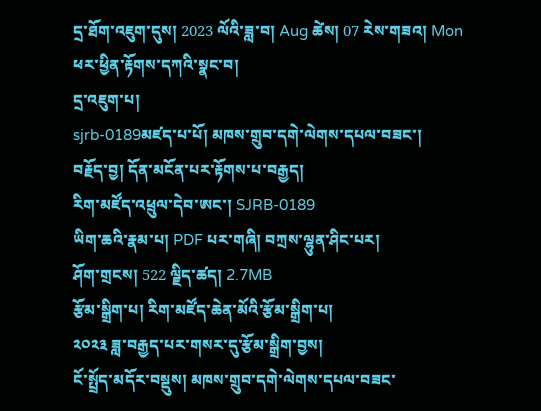དྲ་ཐོག་འཇུག་དུས། 2023 ལོའི་ཟླ་བ། Aug ཚེས། 07 རེས་གཟའ། Mon
ཕར་ཕྱིན་རྟོགས་དཀའི་སྣང་བ།
དྲ་འཇུག་པ།
sjrb-0189མཛད་པ་པོ། མཁས་གྲུབ་དགེ་ལེགས་དཔལ་བཟང་།
བརྗོད་བྱ། དོན་མངོན་པར་རྟོགས་པ་བརྒྱད།
རིག་མཛོད་འཕྲུལ་དེབ་ཨང་། SJRB-0189
ཡིག་ཆའི་རྣམ་པ། PDF པར་གཞི། བཀྲས་ལྷུན་ཤིང་པར།
ཤོག་གྲངས། 522 ལྗིད་ཚད། 2.7MB
རྩོམ་སྒྲིག་པ། རིག་མཛོད་ཆེན་མོའི་རྩོམ་སྒྲིག་པ།
༢༠༢༣ ཟླ་བརྒྱད་པར་གསར་དུ་རྩོམ་སྒྲིག་བྱས།
ངོ་སྤྲོད་མདོར་བསྡུས། མཁས་གྲུབ་དགེ་ལེགས་དཔལ་བཟང་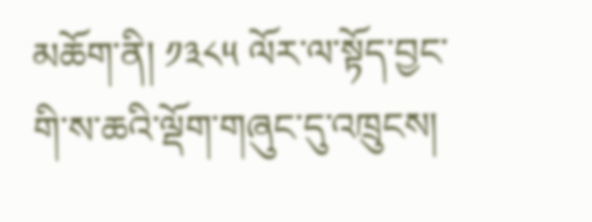མཆོག་ནི། ༡༣༨༥ ལོར་ལ་སྟོད་བྱང་གི་ས་ཆའི་ལྡོག་གཞུང་དུ་འཁྲུངས།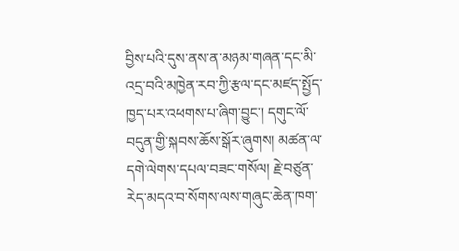བྱིས་པའི་དུས་ནས་ན་མཉམ་གཞན་དང་མི་འདྲ་བའི་མཁྱེན་རབ་ཀྱི་རྩལ་དང་མཛད་སྤྱོད་ཁྱད་པར་འཕགས་པ་ཞིག་བྱུང་། དགུང་ལོ་བདུན་གྱི་སྐབས་ཆོས་སྒོར་ཞུགས། མཚན་ལ་དགེ་ལེགས་དཔལ་བཟང་གསོལ། རྗེ་བཙུན་རེད་མདའ་བ་སོགས་ལས་གཞུང་ཆེན་ཁག་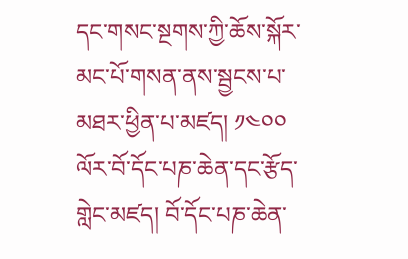དང་གསང་སྔགས་ཀྱི་ཆོས་སྐོར་མང་པོ་གསན་ནས་སྦྱངས་པ་མཐར་ཕྱིན་པ་མཛད། ༡༤༠༠ ལོར་བོ་དོང་པཎ་ཆེན་དང་རྩོད་གླེང་མཛད། བོ་དོང་པཎ་ཆེན་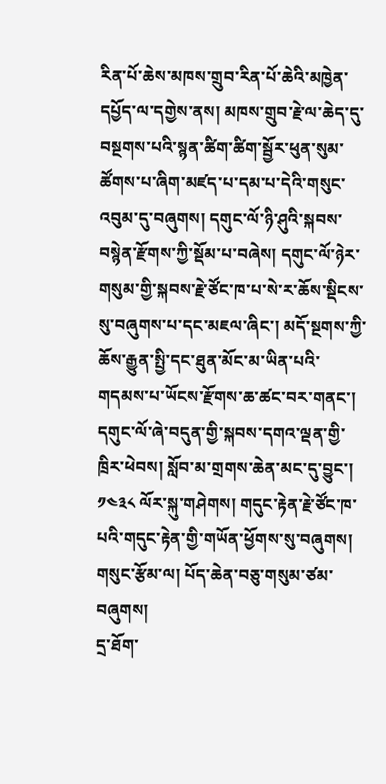རིན་པོ་ཆེས་མཁས་གྲུབ་རིན་པོ་ཆེའི་མཁྱེན་དཔྱོད་ལ་དགྱེས་ནས། མཁས་གྲུབ་རྗེ་ལ་ཆེད་དུ་བསྔགས་པའི་སྙན་ཚིག་ཚིག་སྦྱོར་ཕུན་སུམ་ཚོགས་པ་ཞིག་མཛད་པ་དམ་པ་དེའི་གསུང་འབུམ་དུ་བཞུགས། དགུང་ལོ་ཉི་ཤུའི་སྐབས་བསྙེན་རྫོགས་ཀྱི་སྡོམ་པ་བཞེས། དགུང་ལོ་ཉེར་གསུམ་གྱི་སྐབས་རྗེ་ཙོང་ཁ་པ་སེ་ར་ཆོས་སྡིངས་སུ་བཞུགས་པ་དང་མཇལ་ཞིང་། མདོ་སྔགས་ཀྱི་ཆོས་རྒྱུན་སྤྱི་དང་ཐུན་མོང་མ་ཡིན་པའི་གདམས་པ་ཡོངས་རྫོགས་ཆ་ཚང་བར་གནང་། དགུང་ལོ་ཞེ་བདུན་གྱི་སྐབས་དགའ་ལྡན་གྱི་ཁྲིར་ཕེབས། སློབ་མ་གྲགས་ཆེན་མང་དུ་བྱུང་། ༡༤༣༨ ལོར་སྐུ་གཤེགས། གདུང་རྟེན་རྗེ་ཙོང་ཁ་པའི་གདུང་རྟེན་གྱི་གཡོན་ཕྱོགས་སུ་བཞུགས། གསུང་རྩོམ་ལ། པོད་ཆེན་བཅུ་གསུམ་ཙམ་བཞུགས།
དྲ་ཐོག་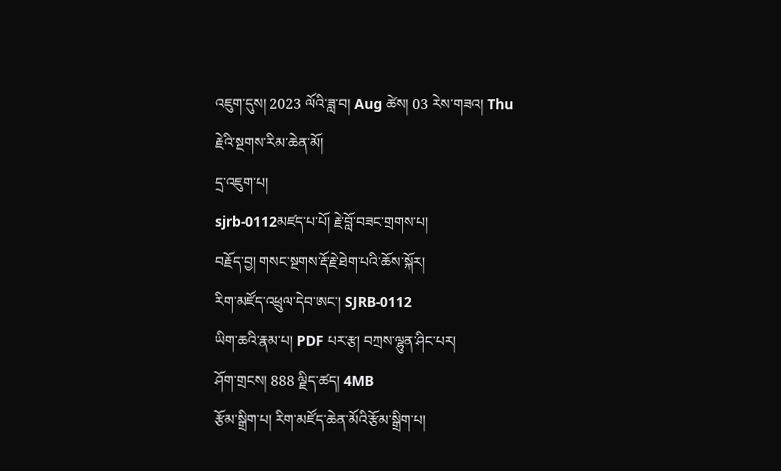འཇུག་དུས། 2023 ལོའི་ཟླ་བ། Aug ཚེས། 03 རེས་གཟའ། Thu
རྗེའི་སྔགས་རིམ་ཆེན་མོ།
དྲ་འཇུག་པ།
sjrb-0112མཛད་པ་པོ། རྗེ་བློ་བཟང་གྲགས་པ།
བརྗོད་བྱ། གསང་སྔགས་རྡོ་རྗེ་ཐེག་པའི་ཆོས་སྐོར།
རིག་མཛོད་འཕྲུལ་དེབ་ཨང་། SJRB-0112
ཡིག་ཆའི་རྣམ་པ། PDF པར་རྩ། བཀྲས་ལྷུན་ཤིང་པར།
ཤོག་གྲངས། 888 ལྗིད་ཚད། 4MB
རྩོམ་སྒྲིག་པ། རིག་མཛོད་ཆེན་མོའི་རྩོམ་སྒྲིག་པ།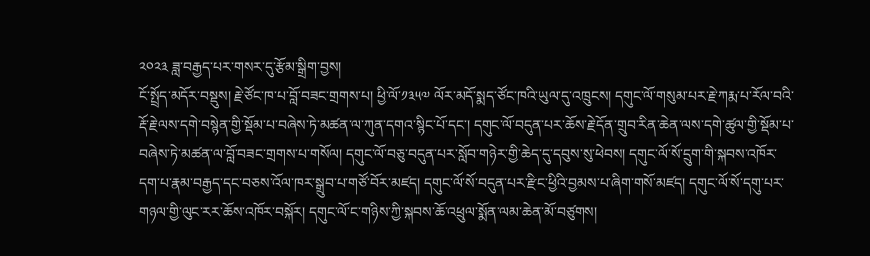༢༠༢༣ ཟླ་བརྒྱད་པར་གསར་དུ་རྩོམ་སྒྲིག་བྱས།
ངོ་སྤྲོད་མདོར་བསྡུས། རྗེ་ཙོང་ཁ་པ་བློ་བཟང་གྲགས་པ། ཕྱི་ལོ་༡༣༥༧ ལོར་མདོ་སྨད་ཙོང་ཁའི་ཡུལ་དུ་འཁྲུངས། དགུང་ལོ་གསུམ་པར་རྗེ་ཀརྨ་པ་རོལ་བའི་རྡོ་རྗེ་ལས་དགེ་བསྙེན་གྱི་སྡོམ་པ་བཞེས་ཏེ་མཚན་ལ་ཀུན་དགའ་སྙིང་པོ་དང་། དགུང་ལོ་བདུན་པར་ཆོས་རྗེ་དོན་གྲུབ་རིན་ཆེན་ལས་དགེ་ཚུལ་གྱི་སྡོམ་པ་བཞེས་ཏེ་མཚན་ལ་བློ་བཟང་གྲགས་པ་གསོལ། དགུང་ལོ་བཅུ་བདུན་པར་སློབ་གཉེར་གྱི་ཆེད་དུ་དབུས་སུ་ཕེབས། དགུང་ལོ་སོ་དྲུག་གི་སྐབས་འཁོར་དག་པ་རྣམ་བརྒྱད་དང་བཅས་འོལ་ཁར་སྒྲུབ་པ་གཙོ་བོར་མཛད། དགུང་ལོ་སོ་བདུན་པར་རྫིང་ཕྱིའི་བྱམས་པ་ཞིག་གསོ་མཛད། དགུང་ལོ་སོ་དགུ་པར་གཉལ་གྱི་ལུང་རར་ཆོས་འཁོར་བསྐོར། དགུང་ལོ་ང་གཉིས་ཀྱི་སྐབས་ཆོ་འཕྲུལ་སྨོན་ལམ་ཆེན་མོ་བཙུགས།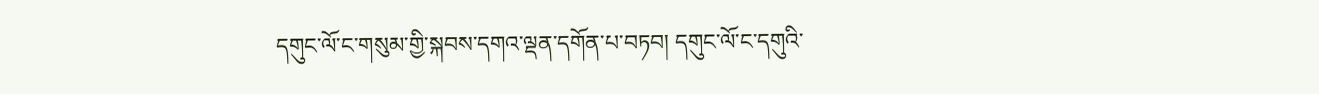དགུང་ལོ་ང་གསུམ་གྱི་སྐབས་དགའ་ལྡན་དགོན་པ་བཏབ། དགུང་ལོ་ང་དགུའི་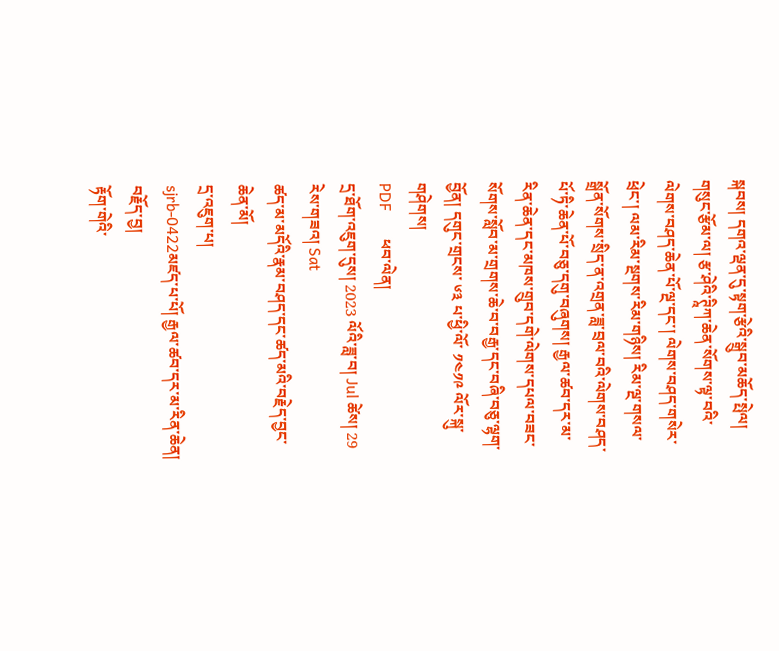སྐབས། དགའ་ལྡན་དུ་སྟག་རྩེའི་སྒྲུབ་མཆོད་སྤེལ། གསུང་རྩོམ་ལ། རྩ་ཤེའི་ཊཱིཀ་ཆེན་སོགས་ལྟ་བའི་ལེགས་བཤད་ཆེན་པོ་ལྔ་དང་། ལེགས་བཤད་གསེར་ཕྲེང་། ལམ་རིམ་སྔགས་རིམ་གཉིས། རིམ་ལྔ་གསལ་སྒྲོན་སོགས་སྲིད་ན་འགྲན་ཟླ་བྲལ་བའི་ལེགས་བཤད་པོ་ཏི་ཆེན་པོ་བཅུ་དགུ་བཞུགས། རྒྱལ་ཚབ་དར་མ་རིན་ཆེན་དང་མཁས་གྲུབ་དགེ་ལེགས་དཔལ་བཟང་སོགས་སློབ་མ་གྲགས་ཆེ་བ་བརྒྱ་དང་བཞི་བཅུ་ལྷག་བྱོན། དགུང་གྲངས་ ༦༣ པ་ཕྱི་ལོ་ ༡༤༡༩ ལོར་སྐུ་གཤེགས།
PDF       ཕབ་ལེན།
དྲ་ཐོག་འཇུག་དུས། 2023 ལོའི་ཟླ་བ། Jul ཚེས། 29 རེས་གཟའ། Sat
ཚད་མ་མདོའི་རྣམ་བཤད་དང་ཚད་མའི་བརྗེད་བྱང་ཆེན་མོ།
དྲ་འཇུག་པ།
sjrb-0422མཛད་པ་པོ། རྒྱལ་ཚབ་དར་མ་རིན་ཆེན།
བརྗོད་བྱ།
རྟོག་གེའི་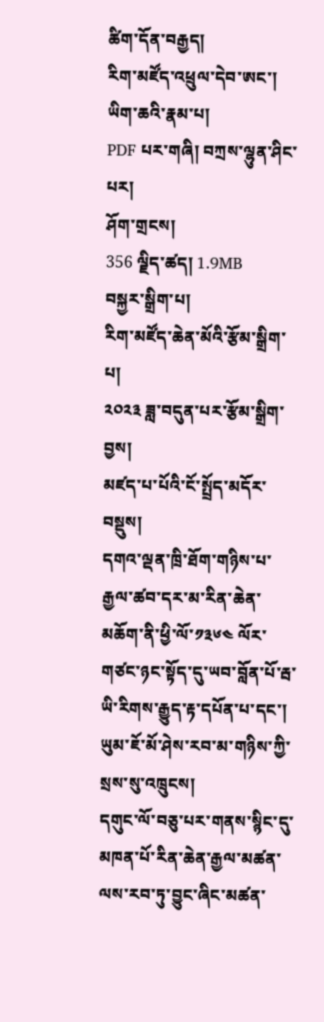ཚིག་དོན་བརྒྱད།
རིག་མཛོད་འཕྲུལ་དེབ་ཨང་།
ཡིག་ཆའི་རྣམ་པ།
PDF པར་གཞི། བཀྲས་ལྷུན་ཤིང་པར།
ཤོག་གྲངས།
356 ལྗིད་ཚད། 1.9MB
བསྐྱར་སྒྲིག་པ།
རིག་མཛོད་ཆེན་མོའི་རྩོམ་སྒྲིག་པ།
༢༠༢༣ ཟླ་བདུན་པར་རྩོམ་སྒྲིག་བྱས།
མཛད་པ་པོའི་ངོ་སྤྲོད་མདོར་བསྡུས།
དགའ་ལྡན་ཁྲི་ཐོག་གཉིས་པ་རྒྱལ་ཚབ་དར་མ་རིན་ཆེན་མཆོག་ནི་ཕྱི་ལོ་༡༣༦༤ ལོར་གཙང་ཉང་སྟོད་དུ་ཡབ་བློན་པོ་རྦ་ཡི་རིགས་རྒྱུད་རྟ་དཔོན་པ་དང་། ཡུམ་ཇོ་མོ་ཤེས་རབ་མ་གཉིས་ཀྱི་སྲས་སུ་འཁྲུངས།
དགུང་ལོ་བཅུ་པར་གནས་སྙིང་དུ་མཁན་པོ་རིན་ཆེན་རྒྱལ་མཚན་ལས་རབ་ཏུ་བྱུང་ཞིང་མཚན་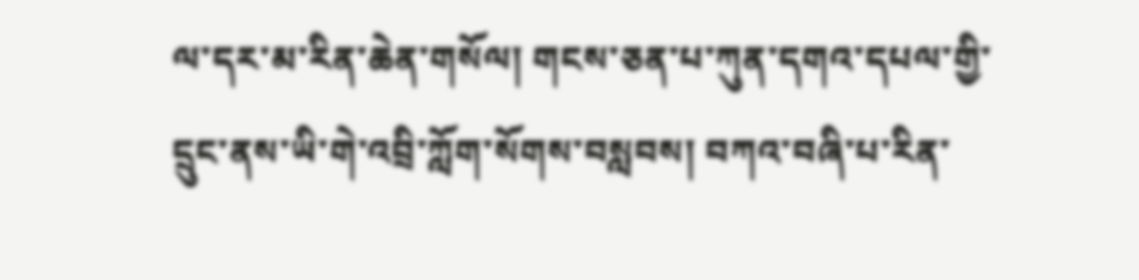ལ་དར་མ་རིན་ཆེན་གསོལ། གངས་ཅན་པ་ཀུན་དགའ་དཔལ་གྱི་དྲུང་ནས་ཡི་གེ་འབྲི་ཀློག་སོགས་བསླབས། བཀའ་བཞི་པ་རིན་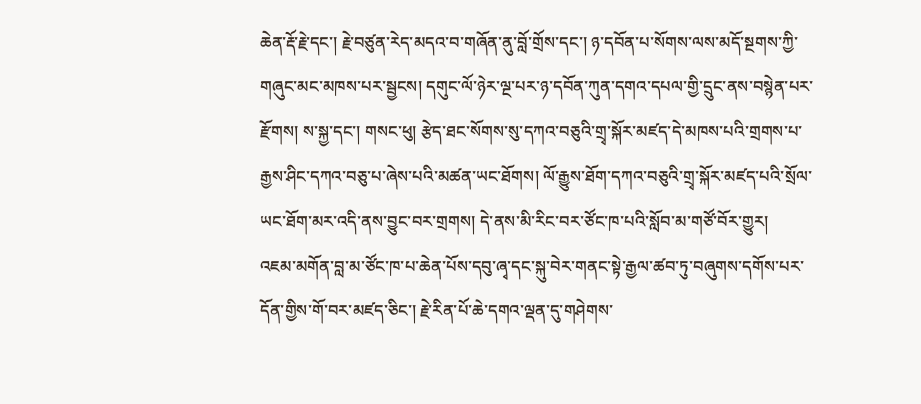ཆེན་རྡོ་རྗེ་དང་། རྗེ་བཙུན་རེད་མདའ་བ་གཞོན་ནུ་བློ་གྲོས་དང་། ཉ་དབོན་པ་སོགས་ལས་མདོ་སྔགས་ཀྱི་གཞུང་མང་མཁས་པར་སྦྱངས། དགུང་ལོ་ཉེར་ལྔ་པར་ཉ་དབོན་ཀུན་དགའ་དཔལ་གྱི་དྲུང་ནས་བསྙེན་པར་རྫོགས། ས་སྐྱ་དང་། གསང་ཕུ། རྩེད་ཐང་སོགས་སུ་དཀའ་བཅུའི་གྲྭ་སྐོར་མཛད་དེ་མཁས་པའི་གྲགས་པ་རྒྱས་ཤིང་དཀའ་བཅུ་པ་ཞེས་པའི་མཚན་ཡང་ཐོགས། ལོ་རྒྱུས་ཐོག་དཀའ་བཅུའི་གྲྭ་སྐོར་མཛད་པའི་སྲོལ་ཡང་ཐོག་མར་འདི་ནས་བྱུང་བར་གྲགས། དེ་ནས་མི་རིང་བར་ཙོང་ཁ་པའི་སློབ་མ་གཙོ་བོར་གྱུར།
འཇམ་མགོན་བླ་མ་ཙོང་ཁ་པ་ཆེན་པོས་དབུ་ཞྭ་དང་སྐུ་བེར་གནང་སྟེ་རྒྱལ་ཚབ་ཏུ་བཞུགས་དགོས་པར་དོན་གྱིས་གོ་བར་མཛད་ཅིང་། རྗེ་རིན་པོ་ཆེ་དགའ་ལྡན་དུ་གཤེགས་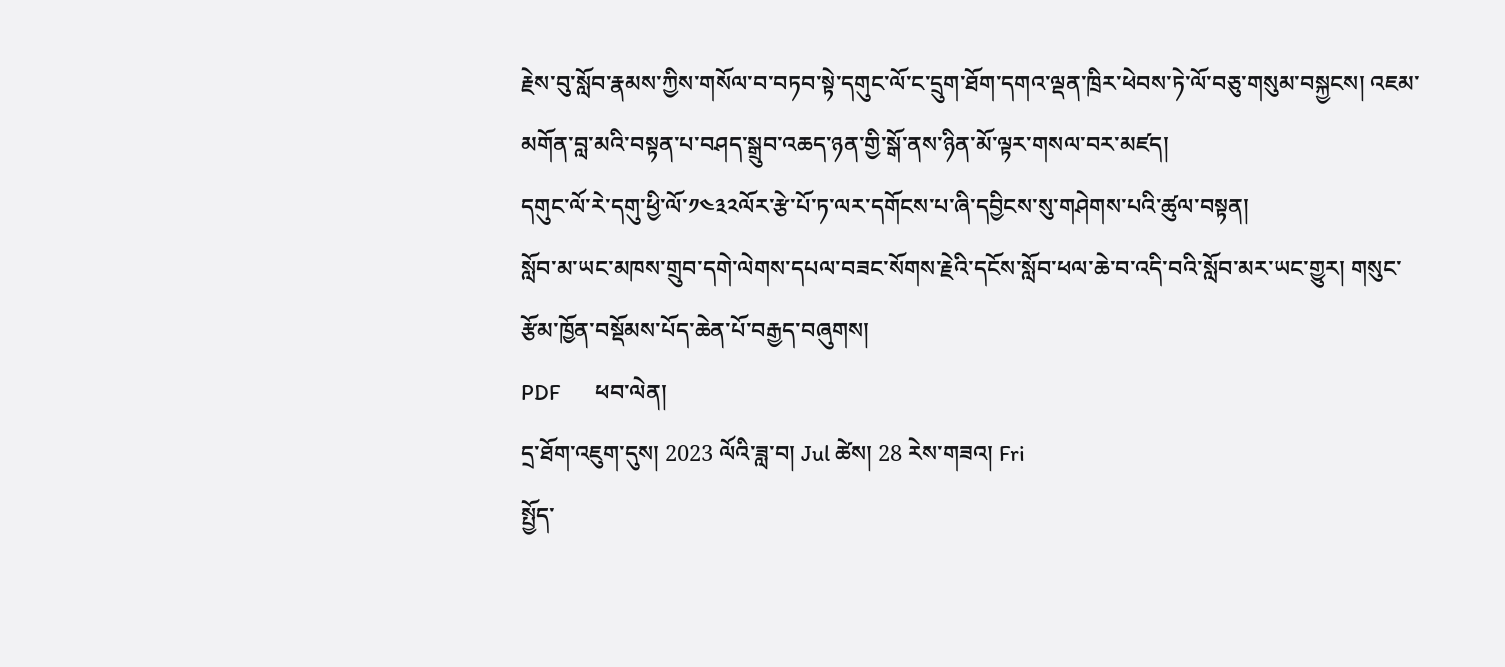རྗེས་བུ་སློབ་རྣམས་ཀྱིས་གསོལ་བ་བཏབ་སྟེ་དགུང་ལོ་ང་དྲུག་ཐོག་དགའ་ལྡན་ཁྲིར་ཕེབས་ཏེ་ལོ་བཅུ་གསུམ་བསྐྱངས། འཇམ་མགོན་བླ་མའི་བསྟན་པ་བཤད་སྒྲུབ་འཆད་ཉན་གྱི་སྒོ་ནས་ཉིན་མོ་ལྟར་གསལ་བར་མཛད།
དགུང་ལོ་རེ་དགུ་ཕྱི་ལོ་༡༤༣༢ལོར་རྩེ་པོ་ཏ་ལར་དགོངས་པ་ཞི་དབྱིངས་སུ་གཤེགས་པའི་ཚུལ་བསྟན།
སློབ་མ་ཡང་མཁས་གྲུབ་དགེ་ལེགས་དཔལ་བཟང་སོགས་རྗེའི་དངོས་སློབ་ཕལ་ཆེ་བ་འདི་བའི་སློབ་མར་ཡང་གྱུར། གསུང་རྩོམ་ཁྱོན་བསྡོམས་པོད་ཆེན་པོ་བརྒྱད་བཞུགས།
PDF       ཕབ་ལེན།
དྲ་ཐོག་འཇུག་དུས། 2023 ལོའི་ཟླ་བ། Jul ཚེས། 28 རེས་གཟའ། Fri
སྤྱོད་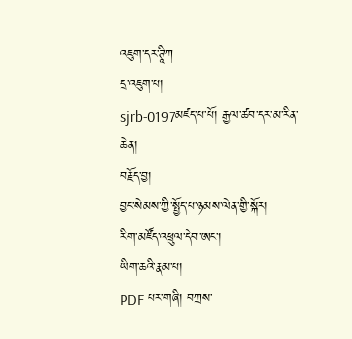འཇུག་དར་ཊཱིཀ
དྲ་འཇུག་པ།
sjrb-0197མཛད་པ་པོ། རྒྱལ་ཚབ་དར་མ་རིན་ཆེན།
བརྗོད་བྱ།
བྱང་སེམས་ཀྱི་སྤྱོད་པ་ཉམས་ལེན་གྱི་སྐོར།
རིག་མཛོད་འཕྲུལ་དེབ་ཨང་།
ཡིག་ཆའི་རྣམ་པ།
PDF པར་གཞི། བཀྲས་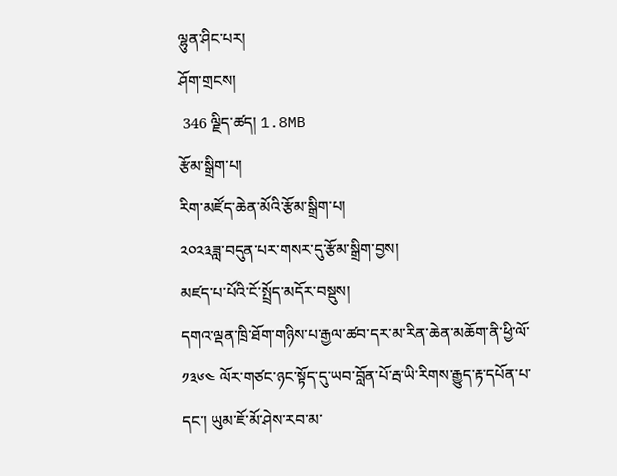ལྷུན་ཤིང་པར།
ཤོག་གྲངས།
 346 ལྗིད་ཚད། 1.8MB
རྩོམ་སྒྲིག་པ།
རིག་མཛོད་ཆེན་མོའི་རྩོམ་སྒྲིག་པ།
༢༠༢༣ཟླ་བདུན་པར་གསར་དུ་རྩོམ་སྒྲིག་བྱས།
མཛད་པ་པོའི་ངོ་སྤྲོད་མདོར་བསྡུས།
དགའ་ལྡན་ཁྲི་ཐོག་གཉིས་པ་རྒྱལ་ཚབ་དར་མ་རིན་ཆེན་མཆོག་ནི་ཕྱི་ལོ་༡༣༦༤ ལོར་གཙང་ཉང་སྟོད་དུ་ཡབ་བློན་པོ་རྦ་ཡི་རིགས་རྒྱུད་རྟ་དཔོན་པ་དང་། ཡུམ་ཇོ་མོ་ཤེས་རབ་མ་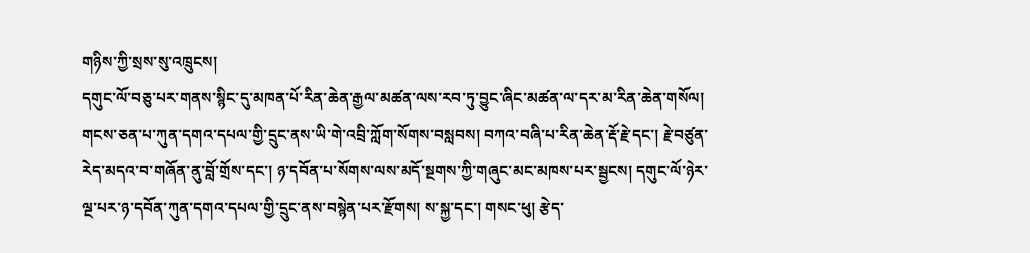གཉིས་ཀྱི་སྲས་སུ་འཁྲུངས།
དགུང་ལོ་བཅུ་པར་གནས་སྙིང་དུ་མཁན་པོ་རིན་ཆེན་རྒྱལ་མཚན་ལས་རབ་ཏུ་བྱུང་ཞིང་མཚན་ལ་དར་མ་རིན་ཆེན་གསོལ། གངས་ཅན་པ་ཀུན་དགའ་དཔལ་གྱི་དྲུང་ནས་ཡི་གེ་འབྲི་ཀློག་སོགས་བསླབས། བཀའ་བཞི་པ་རིན་ཆེན་རྡོ་རྗེ་དང་། རྗེ་བཙུན་རེད་མདའ་བ་གཞོན་ནུ་བློ་གྲོས་དང་། ཉ་དབོན་པ་སོགས་ལས་མདོ་སྔགས་ཀྱི་གཞུང་མང་མཁས་པར་སྦྱངས། དགུང་ལོ་ཉེར་ལྔ་པར་ཉ་དབོན་ཀུན་དགའ་དཔལ་གྱི་དྲུང་ནས་བསྙེན་པར་རྫོགས། ས་སྐྱ་དང་། གསང་ཕུ། རྩེད་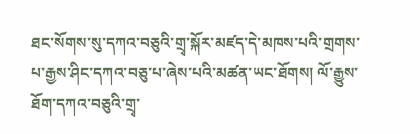ཐང་སོགས་སུ་དཀའ་བཅུའི་གྲྭ་སྐོར་མཛད་དེ་མཁས་པའི་གྲགས་པ་རྒྱས་ཤིང་དཀའ་བཅུ་པ་ཞེས་པའི་མཚན་ཡང་ཐོགས། ལོ་རྒྱུས་ཐོག་དཀའ་བཅུའི་གྲྭ་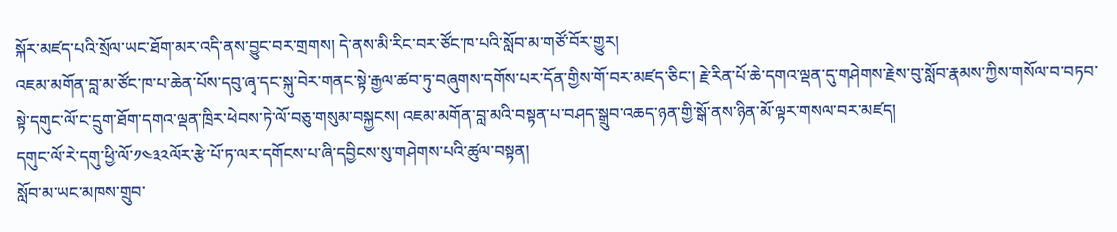སྐོར་མཛད་པའི་སྲོལ་ཡང་ཐོག་མར་འདི་ནས་བྱུང་བར་གྲགས། དེ་ནས་མི་རིང་བར་ཙོང་ཁ་པའི་སློབ་མ་གཙོ་བོར་གྱུར།
འཇམ་མགོན་བླ་མ་ཙོང་ཁ་པ་ཆེན་པོས་དབུ་ཞྭ་དང་སྐུ་བེར་གནང་སྟེ་རྒྱལ་ཚབ་ཏུ་བཞུགས་དགོས་པར་དོན་གྱིས་གོ་བར་མཛད་ཅིང་། རྗེ་རིན་པོ་ཆེ་དགའ་ལྡན་དུ་གཤེགས་རྗེས་བུ་སློབ་རྣམས་ཀྱིས་གསོལ་བ་བཏབ་སྟེ་དགུང་ལོ་ང་དྲུག་ཐོག་དགའ་ལྡན་ཁྲིར་ཕེབས་ཏེ་ལོ་བཅུ་གསུམ་བསྐྱངས། འཇམ་མགོན་བླ་མའི་བསྟན་པ་བཤད་སྒྲུབ་འཆད་ཉན་གྱི་སྒོ་ནས་ཉིན་མོ་ལྟར་གསལ་བར་མཛད།
དགུང་ལོ་རེ་དགུ་ཕྱི་ལོ་༡༤༣༢ལོར་རྩེ་པོ་ཏ་ལར་དགོངས་པ་ཞི་དབྱིངས་སུ་གཤེགས་པའི་ཚུལ་བསྟན།
སློབ་མ་ཡང་མཁས་གྲུབ་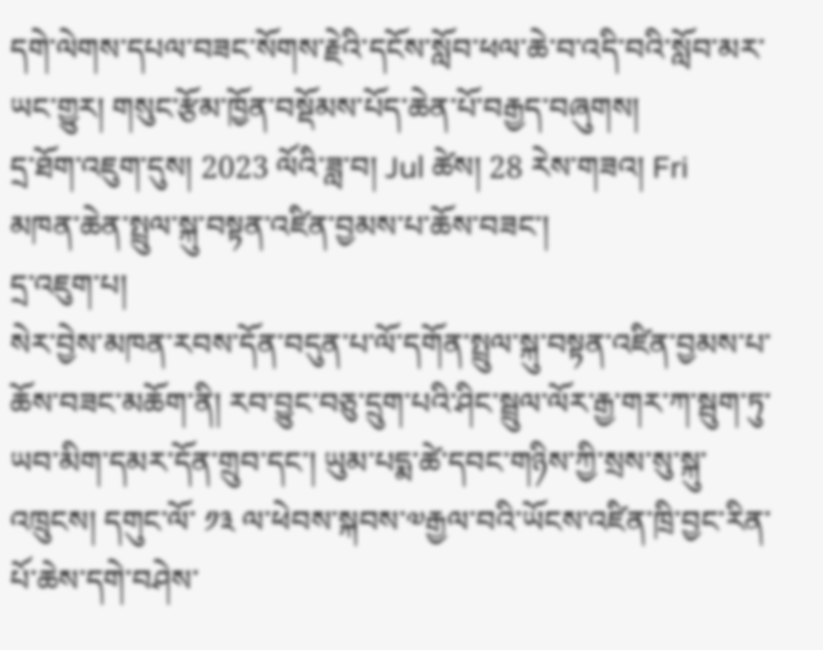དགེ་ལེགས་དཔལ་བཟང་སོགས་རྗེའི་དངོས་སློབ་ཕལ་ཆེ་བ་འདི་བའི་སློབ་མར་ཡང་གྱུར། གསུང་རྩོམ་ཁྱོན་བསྡོམས་པོད་ཆེན་པོ་བརྒྱད་བཞུགས།
དྲ་ཐོག་འཇུག་དུས། 2023 ལོའི་ཟླ་བ། Jul ཚེས། 28 རེས་གཟའ། Fri
མཁན་ཆེན་སྤྲུལ་སྐུ་བསྟན་འཛིན་བྱམས་པ་ཆོས་བཟང་།
དྲ་འཇུག་པ།
སེར་བྱེས་མཁན་རབས་དོན་བདུན་པ་ལོ་དགོན་སྤྲུལ་སྐུ་བསྟན་འཛིན་བྱམས་པ་ཆོས་བཟང་མཆོག་ནི། རབ་བྱུང་བཅུ་དྲུག་པའི་ཤིང་སྦྲུལ་ལོར་རྒྱ་གར་ཀ་སྦུག་ཏུ་ཡབ་མིག་དམར་དོན་གྲུབ་དང་། ཡུམ་པདྨ་ཚེ་དབང་གཉིས་ཀྱི་སྲས་སུ་སྐུ་འཁྲུངས། དགུང་ལོ་ ༡༣ ལ་ཕེབས་སྐབས་༧རྒྱལ་བའི་ཡོངས་འཛིན་ཁྲི་བྱང་རིན་པོ་ཆེས་དགེ་བཤེས་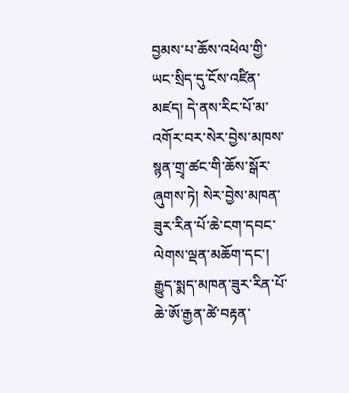བྱམས་པ་ཆོས་འཕེལ་གྱི་ཡང་སྲིད་དུ་ངོས་འཛིན་མཛད། དེ་ནས་རིང་པོ་མ་འགོར་བར་སེར་བྱེས་མཁས་སྙན་གྲྭ་ཚང་གི་ཆོས་སྒོར་ཞུགས་ཏེ། སེར་བྱེས་མཁན་ཟུར་རིན་པོ་ཆེ་ངག་དབང་ལེགས་ལྡན་མཆོག་དང་། རྒྱུད་སྨད་མཁན་ཟུར་རིན་པོ་ཆེ་ཨོ་རྒྱན་ཚེ་བརྟན་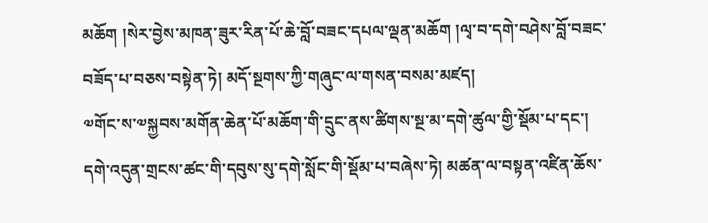མཆོག །སེར་བྱེས་མཁན་ཟུར་རིན་པོ་ཆེ་བློ་བཟང་དཔལ་ལྡན་མཆོག །ལྭ་བ་དགེ་བཤེས་བློ་བཟང་བཟོད་པ་བཅས་བསྟེན་ཏེ། མདོ་སྔགས་ཀྱི་གཞུང་ལ་གསན་བསམ་མཛད།
༧གོང་ས་༧སྐྱབས་མགོན་ཆེན་པོ་མཆོག་གི་དྲུང་ནས་ཚིགས་སྔ་མ་དགེ་ཚུལ་གྱི་སྡོམ་པ་དང་། དགེ་འདུན་གྲངས་ཚང་གི་དབུས་སུ་དགེ་སློང་གི་སྡོམ་པ་བཞེས་ཏེ། མཚན་ལ་བསྟན་འཛིན་ཆོས་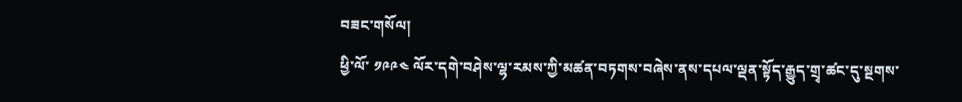བཟང་གསོལ།
ཕྱི་ལོ་ ༡༩༩༤ ལོར་དགེ་བཤེས་ལྷ་རམས་ཀྱི་མཚན་བཏགས་བཞེས་ནས་དཔལ་ལྡན་སྟོད་རྒྱུད་གྲྭ་ཚང་དུ་སྔགས་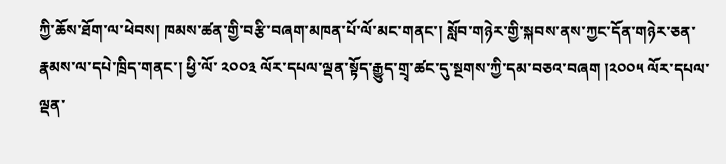ཀྱི་ཆོས་ཐོག་ལ་ཕེབས། ཁམས་ཚན་གྱི་བརྩི་བཞག་མཁན་པོ་ལོ་མང་གནང་། སློབ་གཉེར་གྱི་སྐབས་ནས་ཀྱང་དོན་གཉེར་ཅན་རྣམས་ལ་དཔེ་ཁྲིད་གནང་། ཕྱི་ལོ་ ༢༠༠༣ ལོར་དཔལ་ལྡན་སྟོད་རྒྱུད་གྲྭ་ཚང་དུ་སྔགས་ཀྱི་དམ་བཅའ་བཞག །༢༠༠༥ ལོར་དཔལ་ལྡན་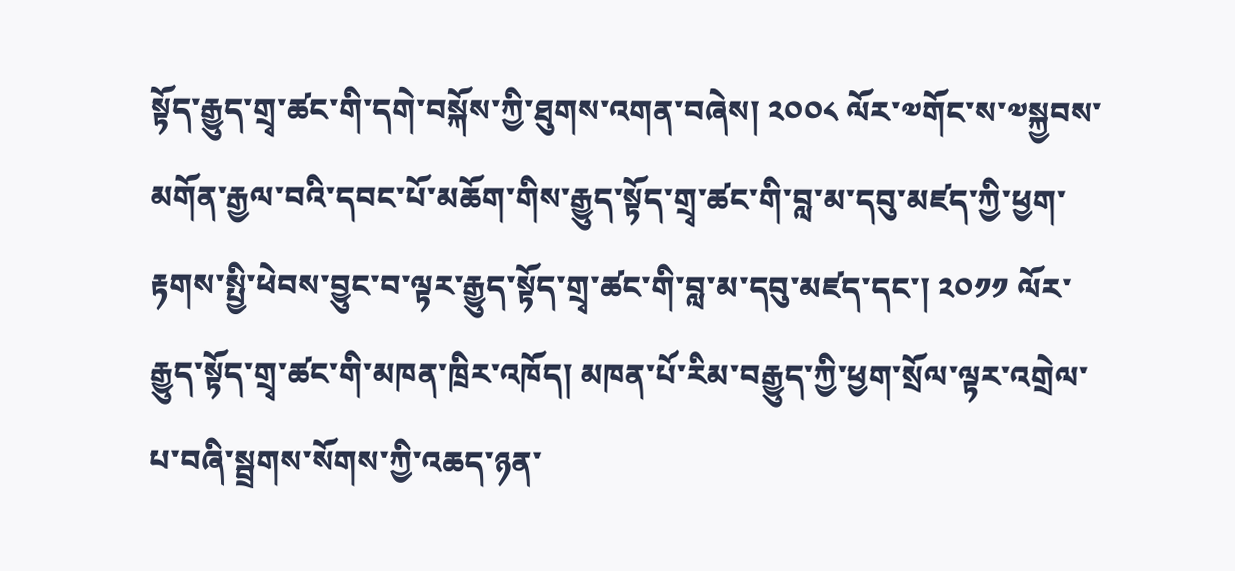སྟོད་རྒྱུད་གྲྭ་ཚང་གི་དགེ་བསྐོས་ཀྱི་ཐུགས་འགན་བཞེས། ༢༠༠༨ ལོར་༧གོང་ས་༧སྐྱབས་མགོན་རྒྱལ་བའི་དབང་པོ་མཆོག་གིས་རྒྱུད་སྟོད་གྲྭ་ཚང་གི་བླ་མ་དབུ་མཛད་ཀྱི་ཕྱག་རྟགས་སྤྱི་ཕེབས་བྱུང་བ་ལྟར་རྒྱུད་སྟོད་གྲྭ་ཚང་གི་བླ་མ་དབུ་མཛད་དང་། ༢༠༡༡ ལོར་རྒྱུད་སྟོད་གྲྭ་ཚང་གི་མཁན་ཁྲིར་འཁོད། མཁན་པོ་རིམ་བརྒྱུད་ཀྱི་ཕྱག་སྲོལ་ལྟར་འགྲེལ་པ་བཞི་སྦྲགས་སོགས་ཀྱི་འཆད་ཉན་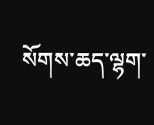སོགས་ཆད་ལྷག་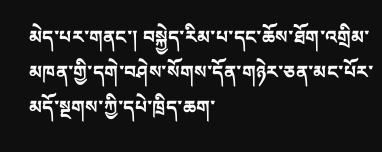མེད་པར་གནང་། བསྐྱེད་རིམ་པ་དང་ཆོས་ཐོག་འགྲིམ་མཁན་གྱི་དགེ་བཤེས་སོགས་དོན་གཉེར་ཅན་མང་པོར་མདོ་སྔགས་ཀྱི་དཔེ་ཁྲིད་ཆག་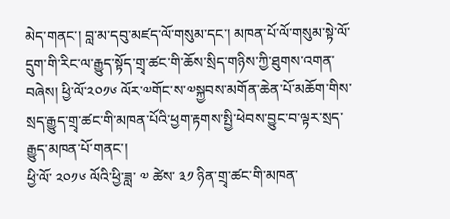མེད་གནང་། བླ་མ་དབུ་མཛད་ལོ་གསུམ་དང་། མཁན་པོ་ལོ་གསུམ་སྟེ་ལོ་དྲུག་གི་རིང་ལ་རྒྱུད་སྟོད་གྲྭ་ཚང་གི་ཆོས་སྲིད་གཉིས་ཀྱི་ཐུགས་འགན་བཞེས། ཕྱི་ལོ་༢༠༡༦ ལོར་༧གོང་ས་༧སྐྱབས་མགོན་ཆེན་པོ་མཆོག་གིས་སྲད་རྒྱུད་གྲྭ་ཚང་གི་མཁན་པོའི་ཕྱག་རྟགས་སྤྱི་ཕེབས་བྱུང་བ་ལྟར་སྲད་རྒྱུད་མཁན་པོ་གནང་།
ཕྱི་ལོ་ ༢༠༡༦ ལོའི་ཕྱི་ཟླ་ ༧ ཚེས་ ༣༡ ཉིན་གྲྭ་ཚང་གི་མཁན་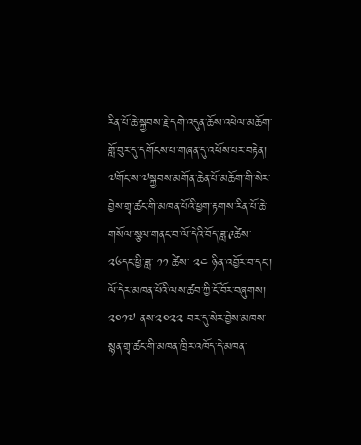རིན་པོ་ཆེ་སྐྱབས་རྗེ་དགེ་འདུན་ཆོས་འཕེལ་མཆོག་གློ་བུར་དུ་དགོངས་པ་གཞན་དུ་འཕོས་པར་བརྟེན། ༧གོང་ས་༧སྐྱབས་མགོན་ཆེན་པོ་མཆོག་གི་སེར་བྱེས་གྲྭ་ཚང་གི་མཁན་པོའི་ཕྱག་རྟགས་རིན་པོ་ཆེ་གསོལ་སྩལ་གནང་བ་ལོ་དེའི་བོད་ཟླ་༩ཚེས་༢༦དང་ཕྱི་ཟླ་ ༡༡ ཚེས་ ༢༤ ཉིན་འབྱོར་བ་དང་། ལོ་དེར་མཁན་པོའི་ལས་ཚབ་ཀྱི་ངོ་བོར་བཞུགས། ༢༠༡༧ ནས་༢༠༢༢ བར་དུ་སེར་བྱེས་མཁས་སྙན་གྲྭ་ཚང་གི་མཁན་ཁྲིར་འཁོད་དེ་མཁན་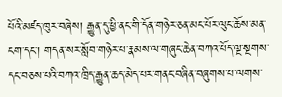པོའི་མཛད་ཁུར་བཞེས། རྒྱུན་དུ་ཕྱི་ནང་གི་དོན་གཉེར་ཅན་མང་པོར་ལུང་ཆོས་མན་ངག་དང་། གདན་སར་སློབ་གཉེར་པ་རྣམས་ལ་གཞུང་ཆེན་བཀའ་པོད་ལྔ་སྔགས་དང་བཅས་པའི་བཀའ་ཁྲིད་རྒྱུན་ཆད་མེད་པར་གནང་བཞིན་བཞུགས་པ་ལགས་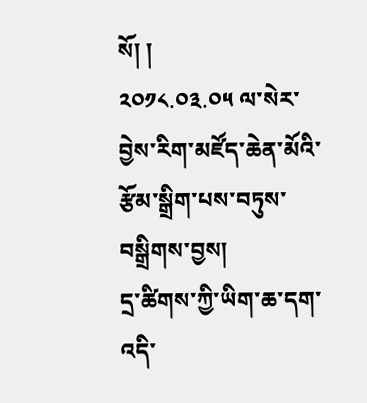སོ། །
༢༠༡༨.༠༣.༠༥ ལ་སེར་བྱེས་རིག་མཛོད་ཆེན་མོའི་རྩོམ་སྒྲིག་པས་བཏུས་བསྒྲིགས་བྱས།
དྲ་ཚིགས་ཀྱི་ཡིག་ཆ་དག་འདི་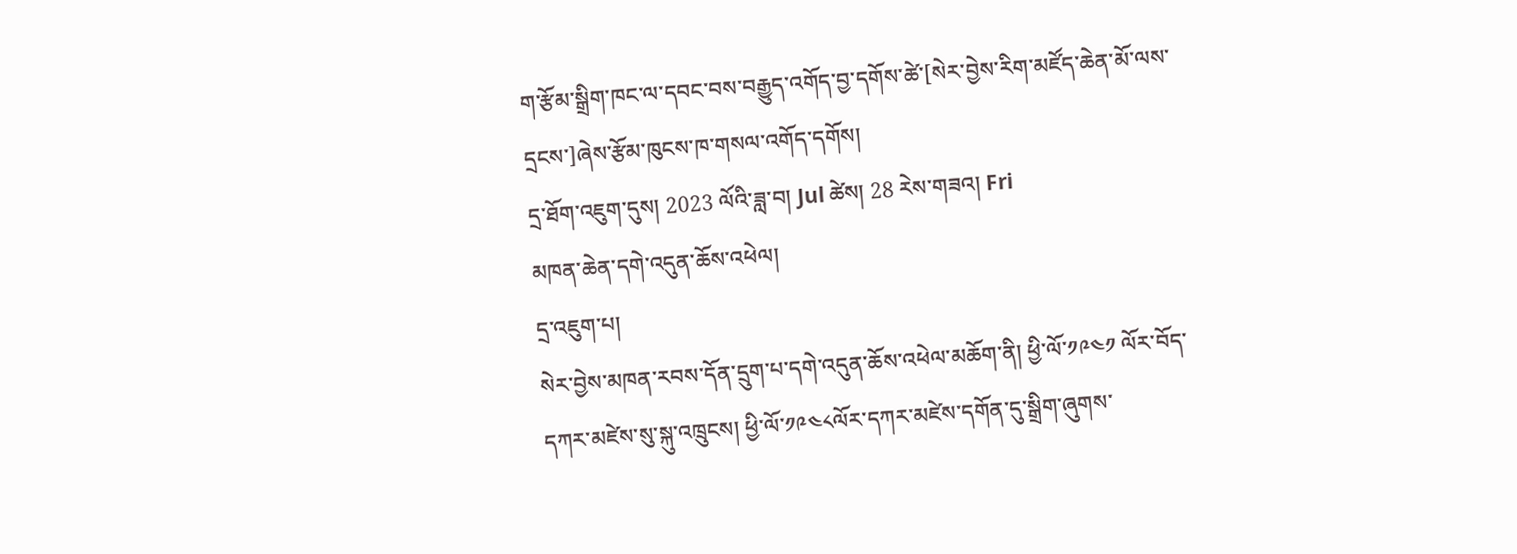ག་རྩོམ་སྒྲིག་ཁང་ལ་དབང་བས་བརྒྱུད་འགོད་བྱ་དགོས་ཚེ་[སེར་བྱེས་རིག་མཛོད་ཆེན་མོ་ལས་དྲངས་]ཞེས་རྩོམ་ཁུངས་ཁ་གསལ་འགོད་དགོས།
དྲ་ཐོག་འཇུག་དུས། 2023 ལོའི་ཟླ་བ། Jul ཚེས། 28 རེས་གཟའ། Fri
མཁན་ཆེན་དགེ་འདུན་ཆོས་འཕེལ།
དྲ་འཇུག་པ།
སེར་བྱེས་མཁན་རབས་དོན་དྲུག་པ་དགེ་འདུན་ཆོས་འཕེལ་མཆོག་ནི། ཕྱི་ལོ་༡༩༤༡ ལོར་བོད་དཀར་མཛེས་སུ་སྐུ་འཁྲུངས། ཕྱི་ལོ་༡༩༤༨ལོར་དཀར་མཛེས་དགོན་དུ་སྒྲིག་ཞུགས་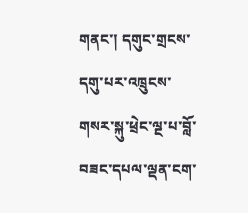གནང་། དགུང་གྲངས་དགུ་པར་འཁྲུངས་གསར་སྐུ་ཕྲེང་ལྔ་པ་བློ་བཟང་དཔལ་ལྡན་ངག་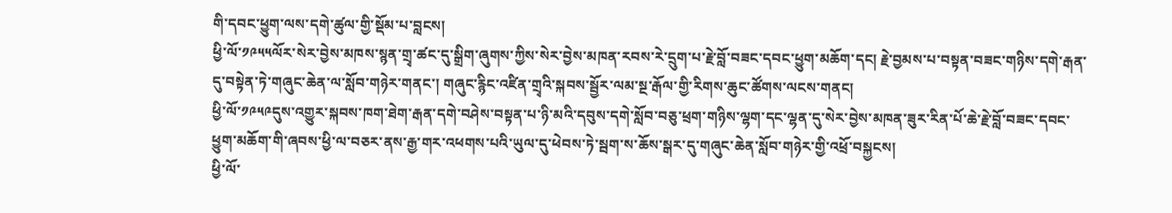གི་དབང་ཕྱུག་ལས་དགེ་ཚུལ་གྱི་སྡོམ་པ་བླངས།
ཕྱི་ལོ་༡༩༥༥ལོར་སེར་བྱེས་མཁས་སྙན་གྲྭ་ཚང་དུ་སྒྲིག་ཞུགས་ཀྱིས་སེར་བྱེས་མཁན་རབས་རེ་དྲུག་པ་རྗེ་བློ་བཟང་དབང་ཕྱུག་མཆོག་དང། རྗེ་བྱམས་པ་བསྟན་བཟང་གཉིས་དགེ་རྒན་དུ་བསྟེན་ཏེ་གཞུང་ཆེན་ལ་སློབ་གཉེར་གནང་། གཞུང་རྙིང་འཛིན་གྲྭའི་སྐབས་སྦྱོར་ལམ་སྔ་རྒོལ་གྱི་རིགས་ཆུང་ཚོགས་ལངས་གནང།
ཕྱི་ལོ་༡༩༥༩དུས་འགྱུར་སྐབས་ཁག་ཐེག་རྒན་དགེ་བཤེས་བསྟན་པ་ཉི་མའི་དབུས་དགེ་སློབ་བཅུ་ཕྲག་གཉིས་ལྷག་དང་ལྷན་དུ་སེར་བྱེས་མཁན་ཟུར་རིན་པོ་ཆེ་རྗེ་བློ་བཟང་དབང་ཕྱུག་མཆོག་གི་ཞབས་ཕྱི་ལ་བཅར་ནས་རྒྱ་གར་འཕགས་པའི་ཡུལ་དུ་ཕེབས་ཏེ་སྦག་ས་ཆོས་སྒར་དུ་གཞུང་ཆེན་སློབ་གཉེར་གྱི་འཕྲོ་བསྐྱངས།
ཕྱི་ལོ་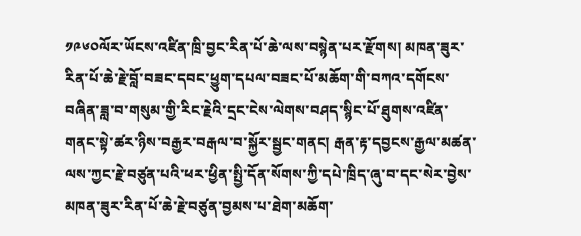༡༩༦༠ལོར་ཡོངས་འཛིན་ཁྲི་བྱང་རིན་པོ་ཆེ་ལས་བསྙེན་པར་རྫོགས། མཁན་ཟུར་རིན་པོ་ཆེ་རྗེ་བློ་བཟང་དབང་ཕྱུག་དཔལ་བཟང་པོ་མཆོག་གི་བཀའ་དགོངས་བཞིན་ཟླ་བ་གསུམ་གྱི་རིང་རྗེའི་དྲང་ངེས་ལེགས་བཤད་སྙིང་པོ་ཐུགས་འཛིན་གནང་སྟེ་ཚར་ཉིས་བརྒྱར་བརྒལ་བ་སྐྱོར་སྦྱང་གནང། རྒན་རྟ་དབྱངས་རྒྱལ་མཚན་ལས་ཀྱང་རྗེ་བཙུན་པའི་ཕར་ཕྱིན་སྤྱི་དོན་སོགས་ཀྱི་དཔེ་ཁྲིད་ཞུ་བ་དང་སེར་བྱེས་མཁན་ཟུར་རིན་པོ་ཆེ་རྗེ་བཙུན་བྱམས་པ་ཐེག་མཆོག་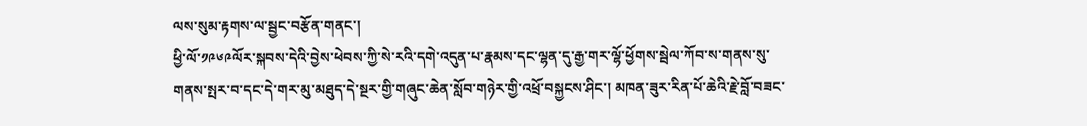ལས་སུམ་རྟགས་ལ་སྦྱང་བརྩོན་གནང་།
ཕྱི་ལོ་༡༩༦༩ལོར་སྐབས་དེའི་བྱེས་ཕེབས་ཀྱི་སེ་རའི་དགེ་འདུན་པ་རྣམས་དང་ལྷན་དུ་རྒྱ་གར་ལྷོ་ཕྱོགས་སྦེལ་ཀོབ་ས་གནས་སུ་གནས་སྤར་བ་དང་དེ་གར་མུ་མཐུད་དེ་སྔར་གྱི་གཞུང་ཆེན་སློབ་གཉེར་གྱི་འཕྲོ་བསྐྱངས་ཤིང་། མཁན་ཟུར་རིན་པོ་ཆེའི་རྗེ་བློ་བཟང་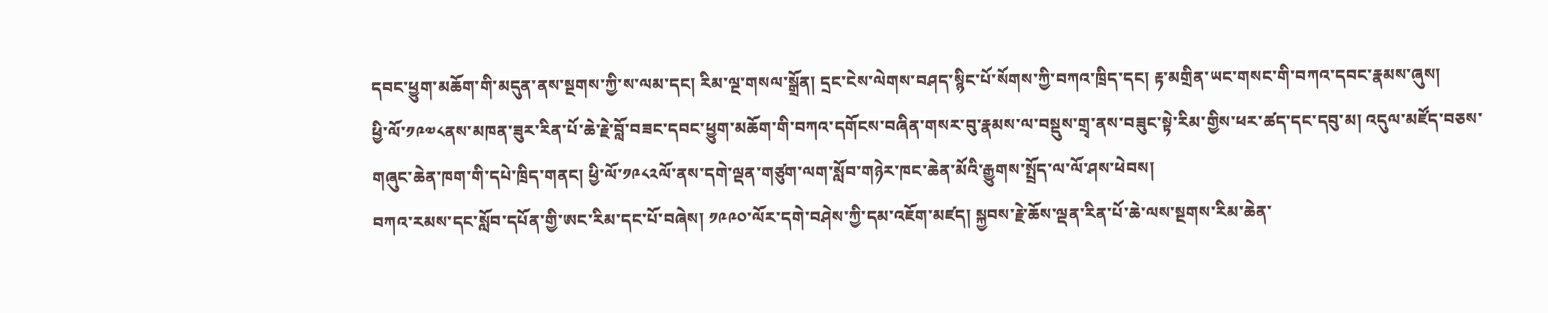དབང་ཕྱུག་མཆོག་གི་མདུན་ནས་སྔགས་ཀྱི་ས་ལམ་དང། རིམ་ལྔ་གསལ་སྒྲོན། དྲང་ངེས་ལེགས་བཤད་སྙིང་པོ་སོགས་ཀྱི་བཀའ་ཁྲིད་དང། རྟ་མགྲིན་ཡང་གསང་གི་བཀའ་དབང་རྣམས་ཞུས།
ཕྱི་ལོ་༡༩༧༨ནས་མཁན་ཟུར་རིན་པོ་ཆེ་རྗེ་བློ་བཟང་དབང་ཕྱུག་མཆོག་གི་བཀའ་དགོངས་བཞིན་གསར་བུ་རྣམས་ལ་བསྡུས་གྲྭ་ནས་བཟུང་སྟེ་རིམ་གྱིས་ཕར་ཚད་དང་དབུ་མ། འདུལ་མཛོད་བཅས་གཞུང་ཆེན་ཁག་གི་དཔེ་ཁྲིད་གནང། ཕྱི་ལོ་༡༩༨༢ལོ་ནས་དགེ་ལྡན་གཙུག་ལག་སློབ་གཉེར་ཁང་ཆེན་མོའི་རྒྱུགས་སྤྲོད་ལ་ལོ་ཤས་ཕེབས།
བཀའ་རམས་དང་སློབ་དཔོན་གྱི་ཨང་རིམ་དང་པོ་བཞེས། ༡༩༩༠་ལོར་དགེ་བཤེས་ཀྱི་དམ་འཇོག་མཛད། སྐྱབས་རྗེ་ཆོས་ལྡན་རིན་པོ་ཆེ་ལས་སྔགས་རིམ་ཆེན་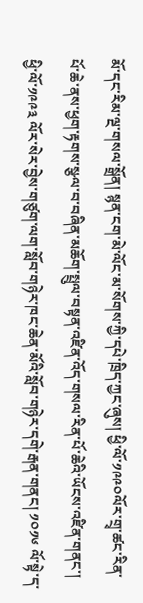མོ་དང་རིམ་ལྔ་གསལ་སྒྲོན། སྙན་ངག་མེ་ལོང་མ་སོགས་ཀྱི་དཔེ་ཁྲིད་ཀྱང་ཞུས། ཕྱི་ལོ་༡༩༩༠ལོར་གྲྭ་ཚང་རིན་པོ་ཆེ་ནས་ཕྱག་རྟགས་སྩལ་བ་བཞིན་མཆོག་སྤྲུལ་བསྟན་འཛིན་འོད་གསལ་རིན་པོ་ཆེའི་ཡོངས་འཛིན་གནང་།
ཕྱི་ལོ་༡༩༩༣ ལོར་སེར་བྱེས་གཙུག་ལག་སློབ་གཉེར་ཁང་ཆེན་མོའི་སློབ་གཉེར་དགེ་རྒན་གནང། ༡༠༡༦ ལོ་སྟེ་ད་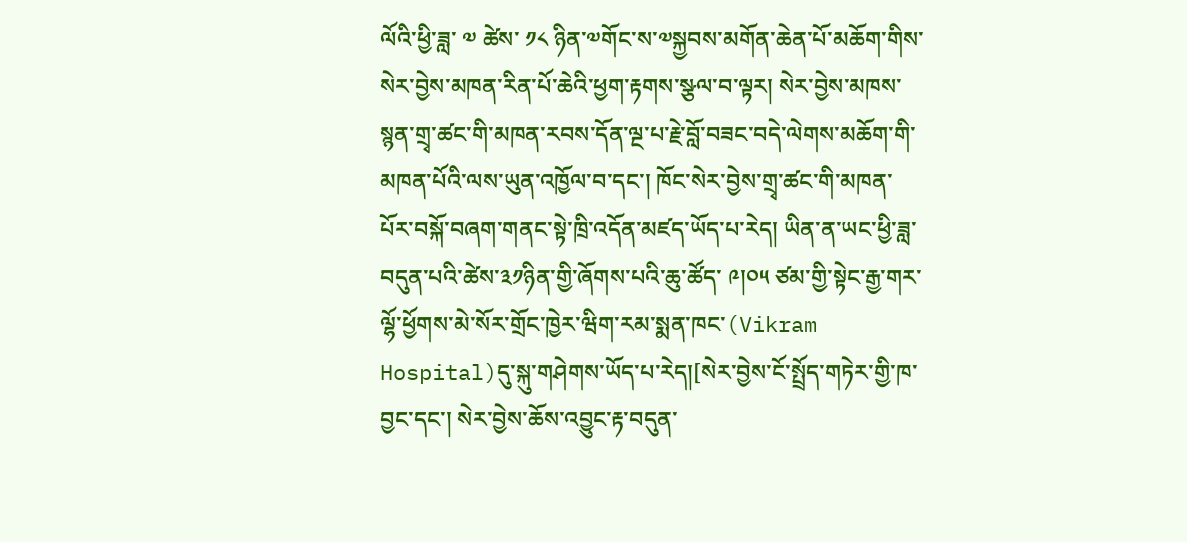ལོའི་ཕྱི་ཟླ་ ༧ ཚེས་ ༡༨ ཉིན་༧གོང་ས་༧སྐྱབས་མགོན་ཆེན་པོ་མཆོག་གིས་སེར་བྱེས་མཁན་རིན་པོ་ཆེའི་ཕྱག་རྟགས་སྩལ་བ་ལྟར། སེར་བྱེས་མཁས་སྙན་གྲྭ་ཚང་གི་མཁན་རབས་དོན་ལྔ་པ་རྗེ་བློ་བཟང་བདེ་ལེགས་མཆོག་གི་མཁན་པོའི་ལས་ཡུན་འཁྱོལ་བ་དང་། ཁོང་སེར་བྱེས་གྲྭ་ཚང་གི་མཁན་པོར་བསྐོ་བཞག་གནང་སྟེ་ཁྲི་འདོན་མཛད་ཡོད་པ་རེད། ཡིན་ན་ཡང་ཕྱི་ཟླ་བདུན་པའི་ཚེས་༣༡ཉིན་གྱི་ཞོགས་པའི་ཆུ་ཚོད་ ༩།༠༥ ཙམ་གྱི་སྟེང་རྒྱ་གར་ལྷོ་ཕྱོགས་མེ་སོར་གྲོང་ཁྱེར་ཝིག་རམ་སྨན་ཁང་(Vikram Hospital)དུ་སྐུ་གཤེགས་ཡོད་པ་རེད།[སེར་བྱེས་ངོ་སྤྲོད་གཏེར་གྱི་ཁ་བྱང་དང་། སེར་བྱེས་ཆོས་འབྱུང་རྟ་བདུན་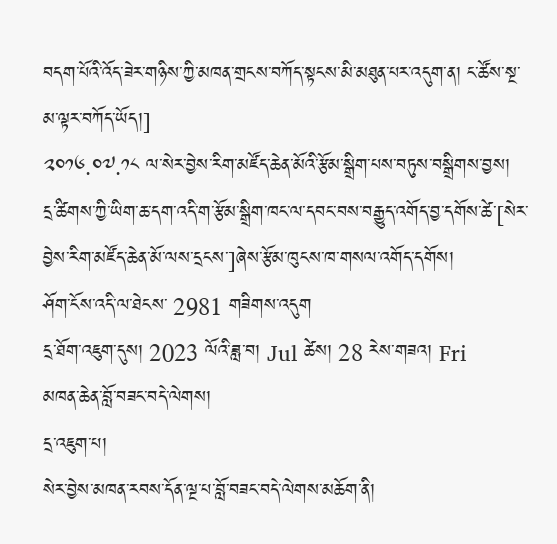བདག་པོའི་འོད་ཟེར་གཉིས་ཀྱི་མཁན་གྲངས་བཀོད་སྟངས་མི་མཐུན་པར་འདུག་ན། ང་ཚོས་སྔ་མ་ལྟར་བཀོད་ཡོད།]
༢༠༡༦.༠༧.༡༨ ལ་སེར་བྱེས་རིག་མཛོད་ཆེན་མོའི་རྩོམ་སྒྲིག་པས་བཏུས་བསྒྲིགས་བྱས།
དྲ་ཚིགས་ཀྱི་ཡིག་ཆ་དག་འདི་ག་རྩོམ་སྒྲིག་ཁང་ལ་དབང་བས་བརྒྱུད་འགོད་བྱ་དགོས་ཚེ་[སེར་བྱེས་རིག་མཛོད་ཆེན་མོ་ལས་དྲངས་]ཞེས་རྩོམ་ཁུངས་ཁ་གསལ་འགོད་དགོས།
ཤོག་ངོས་འདི་ལ་ཐེངས་ 2981 གཟིགས་འདུག
དྲ་ཐོག་འཇུག་དུས། 2023 ལོའི་ཟླ་བ། Jul ཚེས། 28 རེས་གཟའ། Fri
མཁན་ཆེན་བློ་བཟང་བདེ་ལེགས།
དྲ་འཇུག་པ།
སེར་བྱེས་མཁན་རབས་དོན་ལྔ་པ་བློ་བཟང་བདེ་ལེགས་མཆོག་ནི།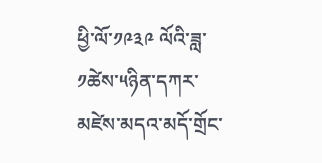ཕྱི་ལོ་༡༩༣༩ ལོའི་ཟླ་༡ཚེས་༥ཉིན་དཀར་མཛེས་མདའ་མདོ་གྲོང་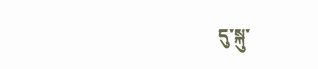དུ་སྐུ་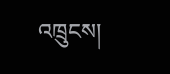འཁྲུངས།